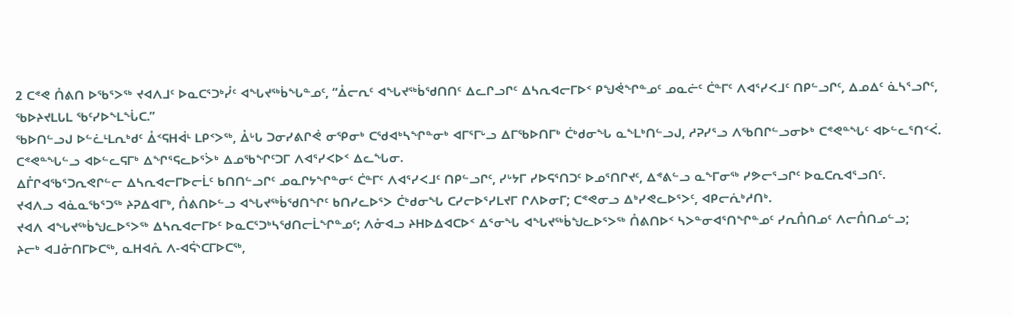2 ᑕᕝᕙ ᑍᕕᑎ ᐅᖃᕐᐳᖅ ᔪᐊᐱᒧᑦ ᐅᓇᑕᕐᑐᒃᓮᑦ ᐊᖓᔪᖅᑳᖓᓐᓄᑦ, “ᐂᓕᕆᑦ ᐊᖓᔪᖅᑳᖁᑎᑎᑦ ᐃᓚᒋᓗᒋᑦ ᐃᓴᕆᐊᓕᒥᐅᑉ ᑭᖑᕚᖏᓐᓄᑦ ᓄᓇᓖᑦ ᑖᓐᒥᑦ ᐱᐊᕐᓯᐸᒧᑦ ᑎᑭᓪᓗᒋᑦ, ᐃᓄᐃᑦ ᓈᓴᕐᓗᒋᑦ, ᖃᐅᔨᔪᒪᒐᒪ ᖃᑦᓯᐅᖕᒪᖔᑕ.”
ᖃᐅᑎᓪᓗᒍ ᐅᓪᓛᒻᒪᕆᒃᑯᑦ ᐂᑉᕋᕼᐋᒻ ᒪᑭᑉᐳᖅ, ᐂᒡᒐ ᑐᓂᓯᕕᒋᕚ ᓂᕿᓂᒃ ᑕᖁᐊᒃᓴᖏᓐᓂᒃ ᐊᒥᕐᒥᒡᓗ ᐃᒥᖃᐅᑎᒥᒃ ᑖᒃᑯᓂᖓ ᓇᖕᒪᒃᑎᓪᓗᒍ, ᓱᕈᓯᕐᓗ ᐱᖃᑎᒋᓪᓗᓂᐅᒃ ᑕᕝᕙᓐᖓᑦ ᐊᐅᓪᓚᕐᑎᑉᐹ. ᑕᕝᕙᓐᖓᓪᓗ ᐊᐅᓪᓚᕋᒥᒃ ᐃᖏᕐᕋᓚᐅᕐᐴᒃ ᐃᓄᖃᖏᑦᑐᒥ ᐱᐊᕐᓯᐸᐅᑉ ᐃᓚᖓᓂ.
ᐃᒤᒋᐊᖃᕐᑐᕆᕙᒋᓪᓕ ᐃᓴᕆᐊᓕᒥᐅᓕᒫᑦ ᑲᑎᑎᓪᓗᒋᑦ ᓄᓇᒋᔭᖏᓐᓂᑦ ᑖᓐᒥᑦ ᐱᐊᕐᓯᐸᒧᑦ ᑎᑭᓪᓗᒋᑦ, ᓯᒡᔭᒥ ᓯᐅᕋᕐᑎᑐᑦ ᐅᓄᕐᑎᒋᔪᑦ, ᐃᕝᕕᓪᓗ ᓇᖕᒥᓂᖅ ᓯᕗᓕᕐᓗᒋᑦ ᐅᓇᑕᕆᐊᕐᓗᑎᑦ.
ᔪᐊᐱᓗ ᐊᓈᓇᖃᕐᑐᖅ ᔨᕈᐃᐊᒥᒃ, ᑍᕕᑎᐅᓪᓗ ᐊᖓᔪᖅᑳᖁᑎᖏᑦ ᑲᑎᓯᓚᐅᕐᐳ ᑖᒃᑯᓂᖓ ᑕᓯᓕᐅᕐᓯᒪᔪᒥ ᒋᐱᐅᓂᒥ; ᑕᕝᕙᓂᓗ ᐃᒃᓯᕙᓚᐅᕐᐳᑦ, ᐊᑭᓕᕇᒃᓱᑎᒃ.
ᔪᐊᐱ ᐊᖓᔪᖅᑳᖑᓚᐅᕐᐳᖅ ᐃᓴᕆᐊᓕᒥᐅᑦ ᐅᓇᑕᕐᑐᒃᓴᖁᑎᓕᒫᖏᓐᓄᑦ; ᐱᓁᐊᓗ ᔨᕼᐅᐃᐊᑕᐅᑉ ᐃᕐᓂᖓ ᐊᖓᔪᖅᑳᖑᓚᐅᕐᐳᖅ ᑍᕕᑎᐅᑉ ᓴᐳᓐᓂᐊᕐᑎᖏᓐᓄᑦ ᓯᕆᑍᑎᓄᑦ ᐱᓕᑍᑎᓄᓪᓗ;
ᔨᓕᒃ ᐊᒧᓁᑎᒥᐅᑕᖅ, ᓇᕼᐊᕅ ᐱ-ᐊᕌᔅᑕᒥᐅᑕᖅ,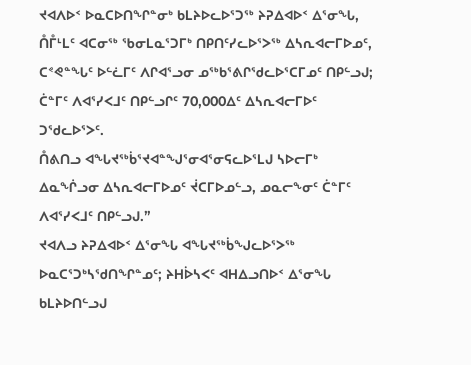ᔪᐊᐱᐅᑉ ᐅᓇᑕᐅᑎᖏᓐᓂᒃ ᑲᒪᔨᐅᓚᐅᕐᑐᖅ ᔨᕈᐃᐊᐅᑉ ᐃᕐᓂᖓ,
ᑍᒤᒻᒪᑦ ᐊᑕᓂᖅ ᖃᓂᒪᓇᕐᑐᒥᒃ ᑎᑭᑎᑦᓯᓚᐅᕐᐳᖅ ᐃᓴᕆᐊᓕᒥᐅᓄᑦ, ᑕᕝᕙᓐᖓᑦ ᐅᓪᓛᒥᑦ ᐱᒋᐊᕐᓗᓂ ᓄᖅᑲᕐᕕᒋᖁᓚᐅᕐᑕᒥᓄᑦ ᑎᑭᓪᓗᒍ; ᑖᓐᒥᑦ ᐱᐊᕐᓯᐸᒧᑦ ᑎᑭᓪᓗᒋᑦ 70,000ᐃᑦ ᐃᓴᕆᐊᓕᒥᐅᑦ ᑐᖁᓚᐅᕐᐳᑦ.
ᑍᕕᑎᓗ ᐊᖓᔪᖅᑳᕐᔪᐊᓐᖑᕐᓂᐊᕐᓂᕋᓚᐅᕐᒪᒍ ᓴᐅᓕᒥᒃ ᐃᓇᖐᓗᓂ ᐃᓴᕆᐊᓕᒥᐅᓄᑦ ᔫᑕᒥᐅᓄᓪᓗ, ᓄᓇᓕᖕᓂᑦ ᑖᓐᒥᑦ ᐱᐊᕐᓯᐸᒧᑦ ᑎᑭᓪᓗᒍ.”
ᔪᐊᐱᓗ ᔨᕈᐃᐊᐅᑉ ᐃᕐᓂᖓ ᐊᖓᔪᖅᑳᖑᓚᐅᕐᐳᖅ ᐅᓇᑕᕐᑐᒃᓴᖁᑎᖏᓐᓄᑦ; ᔨᕼᐆᓴᐸᑦ ᐊᕼᐃᓗᑎᐅᑉ ᐃᕐᓂᖓ ᑲᒪᔨᐅᑎᓪᓗᒍ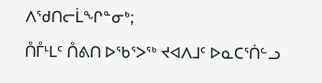ᐱᖁᑎᓕᒫᖏᓐᓂᒃ;
ᑍᒤᒻᒪᑦ ᑍᕕᑎ ᐅᖃᕐᐳᖅ ᔪᐊᐱᒧᑦ ᐅᓇᑕᕐᑏᓪᓗ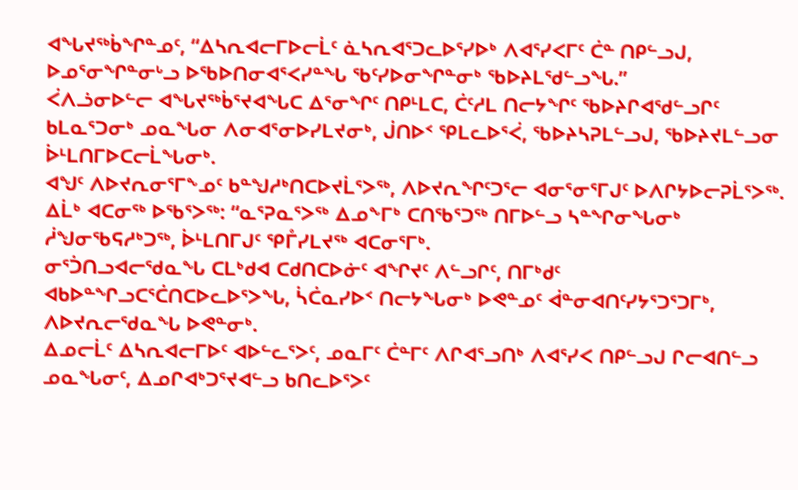ᐊᖓᔪᖅᑳᖏᓐᓄᑦ, “ᐃᓴᕆᐊᓕᒥᐅᓕᒫᑦ ᓈᓴᕆᐊᕐᑐᓚᐅᕐᓯᐅᒃ ᐱᐊᕐᓯᐸᒥᑦ ᑖᓐ ᑎᑭᓪᓗᒍ, ᐅᓄᕐᓂᖏᓐᓂᒡᓗ ᐅᖃᐅᑎᓂᐊᕐᐸᓯᓐᖓ ᖃᑦᓯᐅᓂᖏᓐᓂᒃ ᖃᐅᔨᒪᖁᓪᓗᖓ.”
ᐹᐱᓘᓂᐅᓪᓕ ᐊᖓᔪᖅᑳᕐᔪᐊᖓᑕ ᐃᕐᓂᖏᑦ ᑎᑭᒻᒪᑕ, ᑖᑦᓱᒪ ᑎᓕᔭᖏᑦ ᖃᐅᔨᒋᐊᖁᓪᓗᒋᑦ ᑲᒪᓇᕐᑐᓂᒃ ᓄᓇᖓᓂ ᐱᓂᐊᕐᓂᐅᓯᒪᔪᓂᒃ, ᒎᑎᐅᑉ ᕿᒪᓚᐅᕐᐹ, ᖃᐅᔨᓴᕈᒪᓪᓗᒍ, ᖃᐅᔨᔪᒪᓪᓗᓂ ᐆᒻᒪᑎᒥᐅᑕᓕᒫᖓᓂᒃ.
ᐊᖑᑦ ᐱᐅᔪᕆᓂᕐᒥᖕᓄᑦ ᑲᓐᖑᓱᒃᑎᑕᐅᔪᒫᕐᐳᖅ, ᐱᐅᔪᕆᖏᑦᑐᕐᓕ ᐊᓂᕐᓂᕐᒥᒍᑦ ᐅᐱᒋᔭᐅᓕᕈᒫᕐᐳᖅ.
ᐃᒫᒃ ᐊᑕᓂᖅ ᐅᖃᕐᐳᖅ: “ᓇᕐᕈᓇᕐᐳᖅ ᐃᓄᖕᒥᒃ ᑕᑎᖃᕐᑐᖅ ᑎᒥᐅᓪᓗ ᓴᓐᖏᓂᖓᓂᒃ ᓲᖑᓂᖃᕋᓱᒃᑐᖅ, ᐆᒻᒪᑎᒥᒍᑦ ᕿᒤᓯᒪᔪᖅ ᐊᑕᓂᕐᒥᒃ.
ᓂᕐᑑᑎᓗᐊᓕᖁᓇᖓ ᑕᒪᒃᑯᐊ ᑕᑯᑎᑕᐅᓃᑦ ᐊᖏᔪᑦ ᐱᓪᓗᒋᑦ, ᑎᒥᒃᑯᑦ ᐊᑲᐅᓐᖏᓗᑕᕐᑖᑎᑕᐅᓚᐅᕐᐳᖓ, ᓵᑖᓇᓯᐅᑉ ᑎᓕᔭᖓᓂᒃ ᐅᕙᓐᓄᑦ ᐋᓐᓂᐊᑎᑦᓯᔭᕐᑐᕐᑐᒥᒃ, ᐱᐅᔪᕆᓕᖁᓇᖓ ᐅᕙᓐᓂᒃ.
ᐃᓄᓕᒫᑦ ᐃᓴᕆᐊᓕᒥᐅᑦ ᐊᐅᓪᓚᕐᐳᑦ, ᓄᓇᒥᑦ ᑖᓐᒥᑦ ᐱᒋᐊᕐᓗᑎᒃ ᐱᐊᕐᓯᐸ ᑎᑭᓪᓗᒍ ᒋᓕᐊᑎᓪᓗ ᓄᓇᖓᓂᑦ, ᐃᓄᒋᐊᒃᑐᕐᔪᐊᓪᓗ ᑲᑎᓚᐅᕐᐳᑦ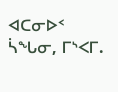ᐊᑕᓂᐅᑉ ᓵᖓᓂ, ᒥᔅᐸᒥ.